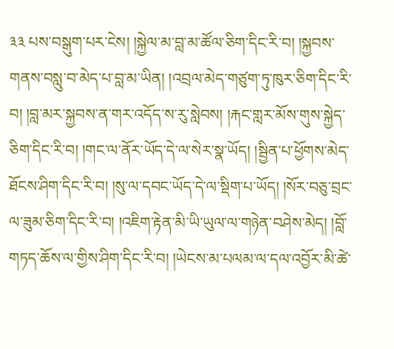༣༣ པས་བསྒུག་པར་ངེས། །སྐྱེལ་མ་བླ་མ་ཚོལ་ཅིག་དིང་རི་བ། །སྐྱབས་གནས་བསླུ་བ་མེད་པ་བླ་མ་ཡིན། །འབྲལ་མེད་གཙུག་ཏུ་ཁུར་ཅིག་དིང་རི་བ། །བླ་མར་སྐྱབས་ན་གར་འདོད་ས་རུ་སླེབས། །རྐང་གླར་མོས་གུས་སྐྱེད་ཅིག་དིང་རི་བ། །གང་ལ་ནོར་ཡོད་དེ་ལ་སེར་སྣ་ཡོད། །སྦྱིན་པ་ཕྱོགས་མེད་ཐོངས་ཤིག་དིང་རི་བ། །སུ་ལ་དབང་ཡོད་དེ་ལ་སྡིག་པ་ཡོད། །སོར་བཅུ་བྲང་ལ་ཟུམ་ཅིག་དིང་རི་བ། །འཇིག་རྟེན་མི་ཡི་ཡུལ་ལ་གཉེན་བཤེས་མེད། །བློ་གཏད་ཆོས་ལ་གྱིས་ཤིག་དིང་རི་བ། །ཡེངས་མ་པལམ་ལ་དལ་འབྱོར་མི་ཚེ་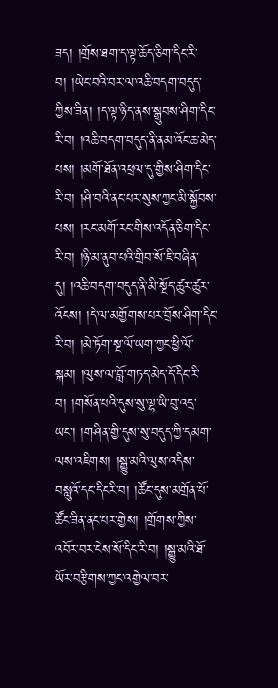ཟད། །གྲོས་ཐག་ད་ལྟ་ཆོད་ཅིག་དིང་རི་བ། །ཡེང་བའི་བར་ལ་འཆི་བདག་བདུད་ཀྱིས་ཟིན། །ད་ལྟ་ཉིད་ནས་སྒྲུབས་ཤིག་དིང་རི་བ། །འཆི་བདག་བདུད་ནི་ནམ་འོང་ཆ་མེད་པས། །མགོ་ཐོན་འཕྲལ་དུ་གྱིས་ཤིག་དིང་རི་བ། །ཤི་བའི་ནང་པར་སུས་ཀྱང་མི་སྐྱོབས་པས། །རང་མགོ་རང་གིས་འདོན་ཅིག་དིང་རི་བ། །ཉི་མ་ནུབ་པའི་གྲིབ་སོ་ཇི་བཞིན་དུ། །འཆི་བདག་བདུད་ནི་མི་སྔོད་ཚུར་ཚུར་འོངས། །དེ་ལ་མགྱོགས་པར་བྲོས་ཤིག་དིང་རི་བ། །མེ་ཏོག་སྔ་ལོ་ཡག་ཀྱང་ཕྱི་ལོ་སྐམ། །ལུས་ལ་བློ་གཏད་མེད་དོ་དིང་རི་བ། །གསོན་པའི་དུས་སུ་ལྷ་ཡི་བུ་འདྲ་ཡང་། །གཤིན་གྱི་དུས་སུ་བདུད་ཀྱི་དམག་ལས་འཇིགས། །སྒྱུ་མའི་ལུས་འདིས་བསླུའོ་དང་དིངརི་བ། །ཚོང་དུས་མགྲོན་པོ་ཚོང་ཟིན་ནང་པར་གྱེས། །གྲོགས་ཀྱིས་འབོར་བར་ངེས་སོ་དིང་རི་བ། །སྒྱུ་མའི་ཐོ་ཡོར་བརྩིགས་ཀྱང་འགྱེལ་བར་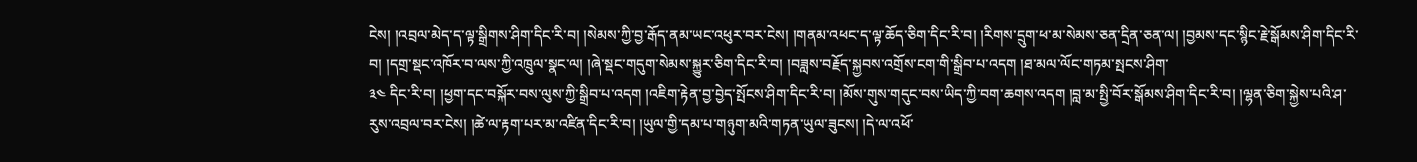ངེས། །འབྲལ་མེད་ད་ལྟ་སྒྲིགས་ཤིག་དིང་རི་བ། །སེམས་ཀྱི་བྱ་རྒོད་ནམ་ཡང་འཕུར་བར་ངེས། །གནམ་འཕང་ད་ལྟ་ཆོད་ཅིག་དིང་རི་བ། །རིགས་དྲུག་ཕ་མ་སེམས་ཅན་དྲིན་ཅན་ལ། །བྱམས་དང་སྙིང་རྗེ་སྒོམས་ཤིག་དིང་རི་བ། །དགྲ་སྡང་འཁོར་བ་ལས་ཀྱི་འཁྲུལ་སྣང་ལ། །ཞེ་སྡང་གདུག་སེམས་སྐྱུར་ཅིག་དིང་རི་བ། །བཟླས་བརྗོད་སྐྱབས་འགྲོས་ངག་གི་སྒྲིབ་པ་འདག །ཐ་མལ་ལོང་གཏམ་སྤངས་ཤིག་
༣༤ དིང་རི་བ། །ཕྱག་དང་བསྐོར་བས་ལུས་ཀྱི་སྒྲིབ་པ་འདག །འཇིག་རྟེན་བྱ་བྱེད་སྤོངས་ཤིག་དིང་རི་བ། །མོས་གུས་གདུང་བས་ཡིད་ཀྱི་བག་ཆགས་འདག །བླ་མ་སྤྱི་བོར་སྒོམས་ཤིག་དིང་རི་བ། །ལྷན་ཅིག་སྐྱེས་པའི་ཤ་རུས་འབྲལ་བར་ངེས། །ཚེ་ལ་རྟག་པར་མ་འཛིན་དིང་རི་བ། །ཡུལ་གྱི་དམ་པ་གཉུག་མའི་གཏན་ཡུལ་ཟུངས། །དེ་ལ་འཕོ་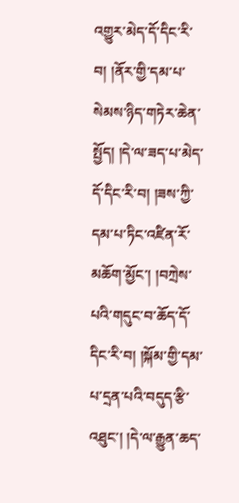འགྱུར་མེད་དོ་དིང་རི་བ། །ནོར་གྱི་དམ་པ་སེམས་ཉིད་གཏེར་ཆེན་སྤྱོད། །དེ་ལ་ཟད་པ་མེད་དོ་དིང་རི་བ། །ཟས་ཀྱི་དམ་པ་ཏིང་འཛིན་རོ་མཆོག་མྱོང་། །བཀྲེས་པའི་གདུང་བ་ཆོད་དོ་དིང་རི་བ། །སྐོམ་གྱི་དམ་པ་དྲན་པའི་བདུད་རྩི་འཐུང་། །དེ་ལ་རྒྱུན་ཆད་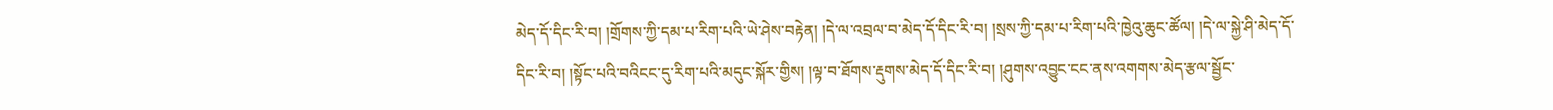མེད་དོ་དིང་རི་བ། །གྲོགས་ཀྱི་དམ་པ་རིག་པའི་ཡེ་ཤེས་བརྟེན། །དེ་ལ་འབྲལ་བ་མེད་དོ་དིང་རི་བ། །སྲས་ཀྱི་དམ་པ་རིག་པའི་ཁྱེའུ་ཆུང་ཚོལ། །དེ་ལ་སྐྱེ་ཤི་མེད་དོ་དིང་རི་བ། །སྟོང་པའི་བའིངང་དུ་རིག་པའི་མདུང་སྐོར་གྱིས། །ལྟ་བ་ཐོགས་རྡུགས་མེད་དོ་དིང་རི་བ། །ཤུགས་འབྱུང་ངང་ནས་འགགས་མེད་རྩལ་སྦྱོང་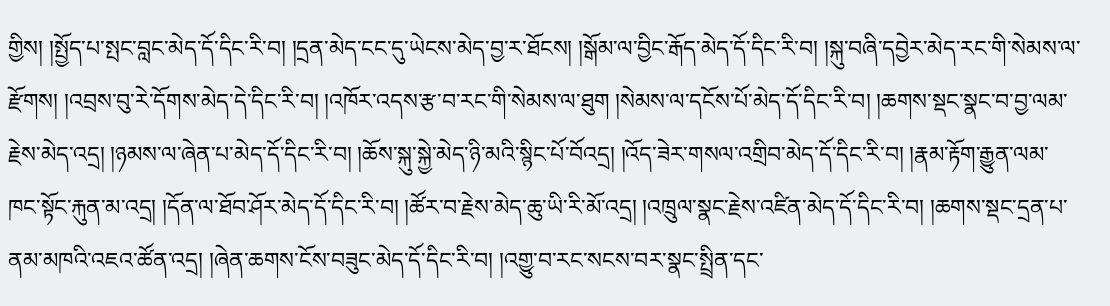གྱིས། །སྤྱོད་པ་སྤང་བླང་མེད་དོ་དིང་རི་བ། །དྲན་མེད་ངང་དུ་ཡེངས་མེད་བྱ་ར་ཐོངས། །སྒོམ་ལ་བྱིང་རྒོད་མེད་དོ་དིང་རི་བ། །སྐུ་བཞི་དབྱེར་མེད་རང་གི་སེམས་ལ་རྫོགས། །འབྲས་བུ་རེ་དོགས་མེད་དེ་དིང་རི་བ། །འཁོར་འདས་རྩ་བ་རང་གི་སེམས་ལ་ཐུག །སེམས་ལ་དངོས་པོ་མེད་དོ་དིང་རི་བ། །ཆགས་སྡང་སྣང་བ་བྱ་ལམ་རྗེས་མེད་འདྲ། །ཉམས་ལ་ཞེན་པ་མེད་དོ་དིང་རི་བ། །ཆོས་སྐུ་སྐྱེ་མེད་ཉི་མའི་སྙིང་པོ་བོའདྲ། །འོད་ཟེར་གསལ་འགྲིབ་མེད་དོ་དིང་རི་བ། །རྣམ་རྟོག་རྒྱུན་ལམ་ཁང་སྟོང་རྐུན་མ་འདྲ། །དོན་ལ་ཐོབ་ཤོར་མེད་དོ་དིང་རི་བ། །ཚོར་བ་རྗེས་མེད་ཆུ་ཡི་རི་མོ་འདྲ། །འཁྲུལ་སྣང་རྗེས་འཛིན་མེད་དོ་དིང་རི་བ། །ཆགས་སྡང་དྲན་པ་ནམ་མཁའི་འཇའ་ཚོན་འདྲ། །ཞེན་ཆགས་ངོས་བཟུང་མེད་དོ་དིང་རི་བ། །འགྱུ་བ་རང་སངས་བར་སྣང་སྤྲིན་དང་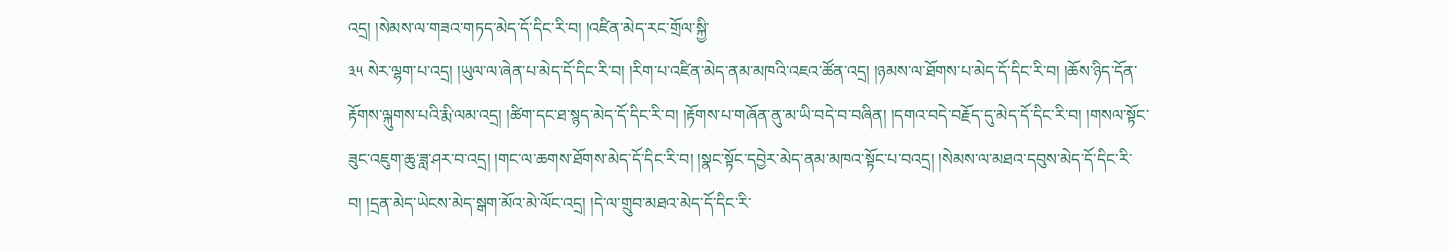འདྲ། །སེམས་ལ་གཟའ་གཏད་མེད་དོ་དིང་རི་བ། །འཛིན་མེད་རང་གྲོལ་སྐྱི་
༣༥ སེར་ལྷག་པ་འདྲ། །ཡུལ་ལ་ཞེན་པ་མེད་དོ་དིང་རི་བ། །རིག་པ་འཛིན་མེད་ནམ་མཁའི་འཇའ་ཚོན་འདྲ། །ཉམས་ལ་ཐོགས་པ་མེད་དོ་དིང་རི་བ། །ཆོས་ཉིད་དོན་རྟོགས་ལྐུགས་པའི་རྨི་ལམ་འདྲ། །ཚིག་དང་ཐ་སྙད་མེད་དོ་དིང་རི་བ། །རྟོགས་པ་གཞོན་ནུ་མ་ཡི་བདེ་བ་བཞིན། །དགའ་བདེ་བརྗོད་དུ་མེད་དོ་དིང་རི་བ། །གསལ་སྟོང་ཟུང་འཇུག་ཆུ་ཟླ་ཤར་བ་འདྲ། །གང་ལ་ཆགས་ཐོགས་མེད་དོ་དིང་རི་བ། །སྣང་སྟོང་དབྱེར་མེད་ནམ་མཁའ་སྟོང་པ་བའདྲ། །སེམས་ལ་མཐའ་དབུས་མེད་དོ་དིང་རི་བ། །དྲན་མེད་ཡེངས་མེད་སྒག་མོའ་མེ་ལོང་འདྲ། །དེ་ལ་གྲུབ་མཐའ་མེད་དོ་དིང་རི་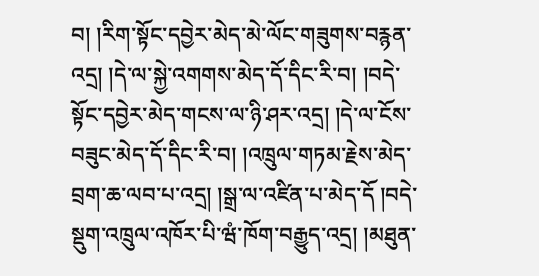བ། །རིག་སྟོང་དབྱེར་མེད་མེ་ལོང་གཟུགས་བརྙན་འདྲ། །དེ་ལ་སྐྱེ་འགགས་མེད་དོ་དིང་རི་བ། །བདེ་སྟོང་དབྱེར་མེད་གངས་ལ་ཉི་ཤར་འདྲ། །དེ་ལ་ངོས་བཟུང་མེད་དོ་དིང་རི་བ། །འཁྲུལ་གཏམ་རྗེས་མེད་བྲག་ཆ་ལབ་པ་འདྲ། །སྒྲ་ལ་འཛིན་པ་མེད་དོ །བདེ་སྡུག་འཁྲུལ་འཁོར་པི་ཝཾ་ཁོག་བརྒྱུད་འདྲ། །མཐུན་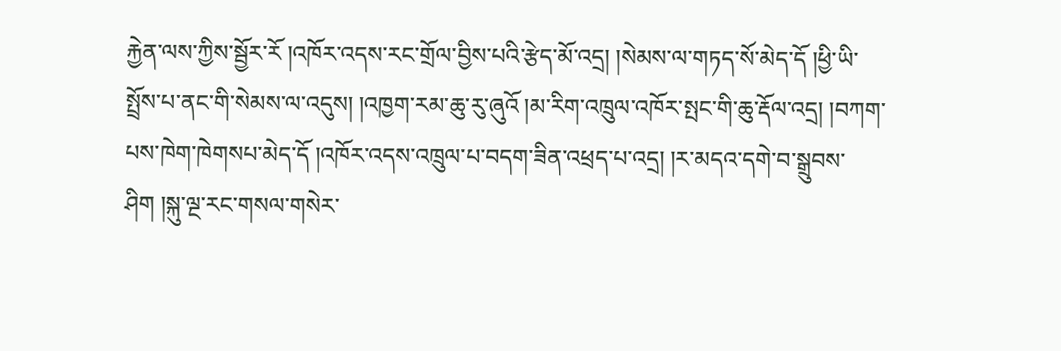རྐྱེན་ལས་ཀྱིས་སྦྱོར་རོ །འཁོར་འདས་རང་གྲོལ་བྱིས་པའི་རྩེད་མོ་འདྲ། །སེམས་ལ་གཏད་སོ་མེད་དོ །ཕྱི་ཡི་སྤྲོས་པ་ནང་གི་སེམས་ལ་འདུས། །འཁྱག་རམ་ཆུ་རུ་ཞུའོ །མ་རིག་འཁྲུལ་འཁོར་སྤང་གི་ཆུ་རྡོལ་འདྲ། །བཀག་པས་ཁེག་ཁེགསཔ་མེད་དོ །འཁོར་འདས་འཁྲུལ་པ་བདག་ཟིན་འཕྲད་པ་འདྲ། །ར་མདའ་དགེ་བ་སྒྲུབས་ཤིག །སྐུ་ལྔ་རང་གསལ་གསེར་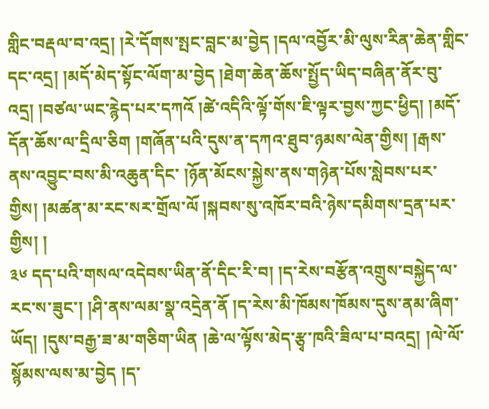གླིང་བརྡལ་བ་འདྲ། །རེ་དོགས་སྤང་བླང་མ་བྱེད །དལ་འབྱོར་མི་ལུས་རིན་ཆེན་གླིང་དང་འདྲ། །མདོ་མེད་སྟོང་ལོག་མ་བྱེད །ཐེག་ཆེན་ཆོས་སྤྱོད་ཡིད་བཞིན་ནོར་བུ་འདྲ། །བཙལ་ཡང་རྙེད་པར་དཀའོ །ཚེ་འདིའི་ལྟོ་གོས་ཇི་ལྟར་བྱས་ཀྱང་ཕྱིད། །མདོ་དོན་ཆོས་ལ་དྲིལ་ཅིག །གཞོན་པའི་དུས་ན་དཀའ་ཐུབ་ཉམས་ལེན་གྱིས། །རྒས་ནས་འབྱུང་བས་མི་འཆུན་དིང་ །ཉོན་མོངས་སྐྱེས་ནས་གཉེན་པོས་སླེབས་པར་གྱིས། །མཚན་མ་རང་སར་གྲོལ་ལོ །སྐབས་སུ་འཁོར་བའི་ཉེས་དམིགས་དྲན་པར་གྱིས། །
༣༦ དད་པའི་གསལ་འདེབས་ཡིན་ནོ་དིང་རི་བ། །ད་རེས་བརྩོན་འགྲུས་བསྐྱེད་ལ་རང་ས་ཟུང་། །ཤི་ནས་ལམ་སྣ་འདྲེན་ནོ །ད་རེས་མི་ཁོམས་ཁོམས་དུས་ནམ་ཞིག་ཡོད། །དུས་བརྒྱ་ཟ་མ་གཅིག་ཡིན །ཆེ་ལ་ལྟོས་མེད་རྩྭ་ཁའི་ཟིལ་པ་བའདྲ། །ལེ་ལོ་སྙོམས་ལས་མ་བྱེད །ད་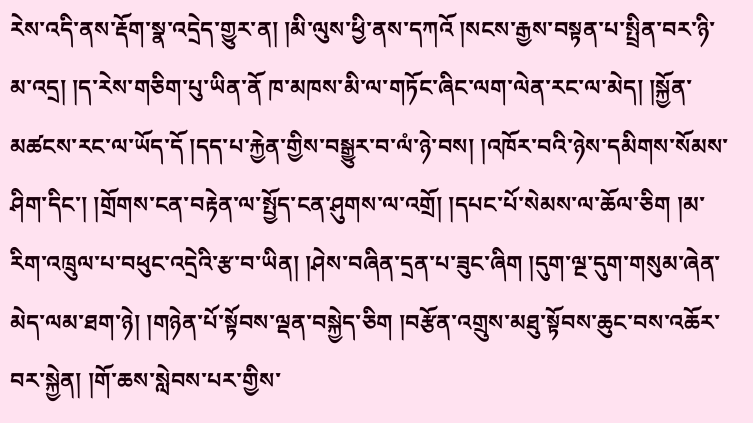རེས་འདི་ནས་རྡོག་སྣ་འདྲེད་གྱུར་ན། །མི་ལུས་ཕྱི་ནས་དཀའོ །སངས་རྒྱས་བསྟན་པ་སྤྲིན་བར་ཉི་མ་འདྲ། །ད་རེས་གཅིག་པུ་ཡིན་ནོ ཁ་མཁས་མི་ལ་གཏོང་ཞིང་ལག་ལེན་རང་ལ་མེད། །སྐྱོན་མཚངས་རང་ལ་ཡོད་དོ །དད་པ་རྐྱེན་གྱིས་བསྒྱུར་བ་ལཾ་ཉེ་བས། །འཁོར་བའི་ཉེས་དམིགས་སོམས་ཤིག་དིང་། །གྲོགས་ངན་བརྟེན་ལ་སྤྱོད་ངན་ཤུགས་ལ་འགྲོ། །དཔང་པོ་སེམས་ལ་ཆོལ་ཅིག །མ་རིག་འཁྲུལ་པ་བཕུང་འདྲེའི་རྩ་བ་ཡིན། །ཤེས་བཞིན་དྲན་པ་ཟུང་ཞིག །དུག་ལྔ་དུག་གསུམ་ཞེན་མེད་ལམ་ཐག་ཉེ། །གཉེན་པོ་སྟོབས་ལྡན་བསྐྱེད་ཅིག །བརྩོན་འགྲུས་མཐུ་སྟོབས་ཆུང་བས་འཆོར་བར་སྐྱེན། །གོ་ཆས་སླེབས་པར་གྱིས་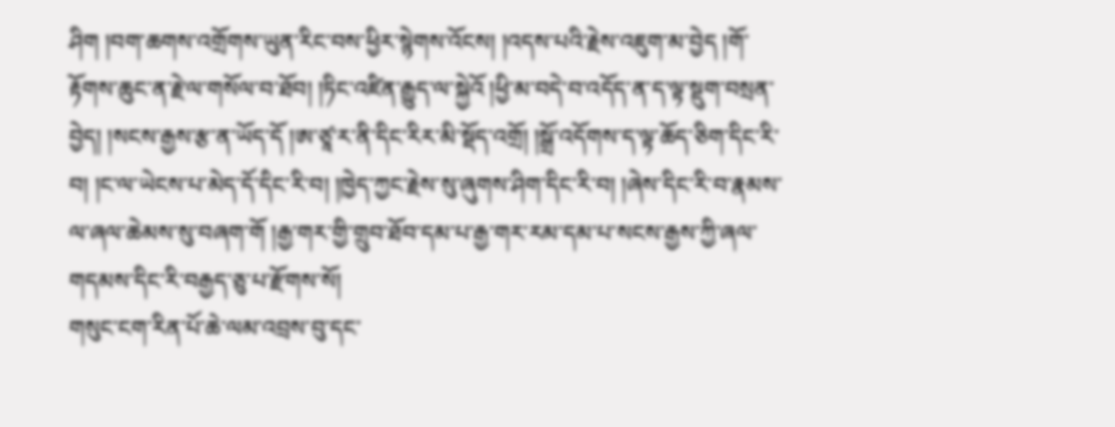ཤིག །བག་ཆགས་འགྲོགས་ཡུན་རིང་བས་ཕྱིར་སྙེགས་འོངས། །འདས་པའི་རྗེས་འཇུག་མ་བྱེད །གོ་རྟོགས་ཆུང་ན་རྗེ་ལ་གསོལ་བ་ཐོབ། །ཏིང་འཛིན་རྒྱུད་ལ་སྐྱེའོ །ཕྱི་མ་བདེ་བ་འདོད་ན་ད་ལྟ་སྡུག་བསྲན་བྱེད། །སངས་རྒྱས་རྩ་ན་ཡོད་དོ །ཨ་ཙཱ་ར་ནི་དིང་རིར་མི་སྡོད་འགྲོ། །སྒྲོ་འདོགས་ད་ལྟ་ཆོད་ཅིག་དིང་རི་བ། །ང་ལ་ཡེངས་པ་མེད་དོ་དིང་རི་བ། །ཁྱེད་ཀྱང་རྗེས་སུ་ཞུགས་ཤིག་དིང་རི་བ། །ཞེས་དིང་རི་བ་རྣམས་ལ་ཞལ་ཆེམས་སུ་བཞག་གོ །རྒྱ་གར་གྱི་གྲུབ་ཐོབ་དམ་པ་རྒྱ་གར་རམ་དམ་པ་སངས་རྒྱས་ཀྱི་ཞལ་གདམས་དིང་རི་བརྒྱད་ཅུ་པ་རྫོགས་སོ།
གསུང་ངག་རིན་པོ་ཆེ་ལམ་འབྲས་བུ་དང་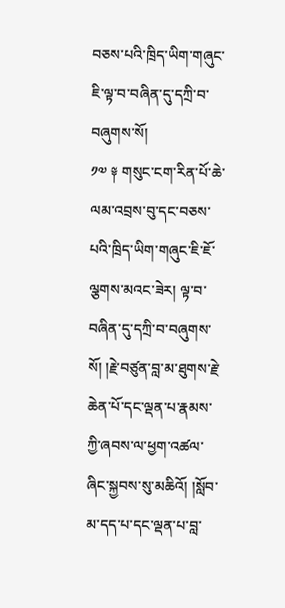བཅས་པའི་ཁྲིད་ཡིག་གཞུང་ཇི་ལྟ་བ་བཞིན་དུ་དཀྲི་བ་བཞུགས་སོ།
༡༧ ༈ གསུང་ངག་རིན་པོ་ཆེ་ལམ་འབྲས་བུ་དང་བཅས་པའི་ཁྲིད་ཡིག་གཞུང་ཇི་ཇོ་ལྕགས་མའང་ཟེར། ལྟ་བ་བཞིན་དུ་དཀྲི་བ་བཞུགས་སོ། །རྗེ་བཙུན་བླ་མ་ཐུགས་རྗེ་ཆེན་པོ་དང་ལྡན་པ་རྣམས་ཀྱི་ཞབས་ལ་ཕྱག་འཚལ་ཞིང་སྐྱབས་སུ་མཆིའོ། །སློབ་མ་དད་པ་དང་ལྡན་པ་བླ་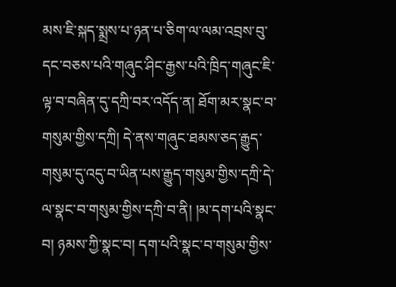མས་ཇི་སྐད་སྨྲས་པ་ཉན་པ་ཅིག་ལ་ལམ་འབྲས་བུ་དང་བཅས་པའི་གཞུང་ཤིང་རྒྱས་པའི་ཁྲིད་གཞུང་ཇི་ལྟ་བ་བཞིན་དུ་དཀྲི་བར་འདོད་ན། ཐོག་མར་སྣང་བ་གསུམ་གྱིས་དཀྲི། དེ་ནས་གཞུང་ཐམས་ཅད་རྒྱུད་གསུམ་དུ་འདུ་བ་ཡིན་པས་རྒྱུད་གསུམ་གྱིས་དཀྲི་དེ་ལ་སྣང་བ་གསུམ་གྱིས་དཀྲི་བ་ནི། །མ་དག་པའི་སྣང་བ། ཉམས་ཀྱི་སྣང་བ། དག་པའི་སྣང་བ་གསུམ་གྱིས་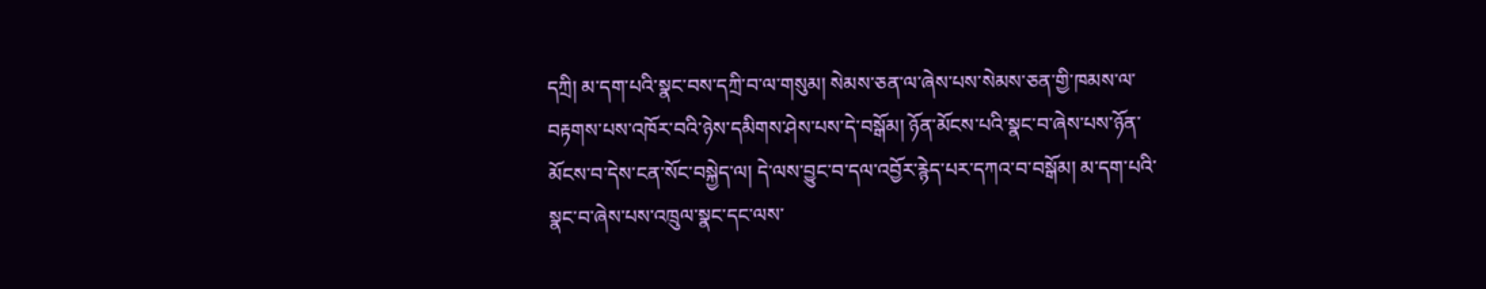དཀྲི། མ་དག་པའི་སྣང་བས་དཀྲི་བ་ལ་གསུམ། སེམས་ཅན་ལ་ཞེས་པས་སེམས་ཅན་གྱི་ཁམས་ལ་བརྟགས་པས་འཁོར་བའི་ཉེས་དམིགས་ཤེས་པས་དེ་བསྒོམ། ཉོན་མོངས་པའི་སྣང་བ་ཞེས་པས་ཉོན་མོངས་བ་དེས་ངན་སོང་བསྐྱེད་ལ། དེ་ལས་བྱུང་བ་དལ་འབྱོར་རྙེད་པར་དཀའ་བ་བསྒོམ། མ་དག་པའི་སྣང་བ་ཞེས་པས་འཁྲུལ་སྣང་དང་ལས་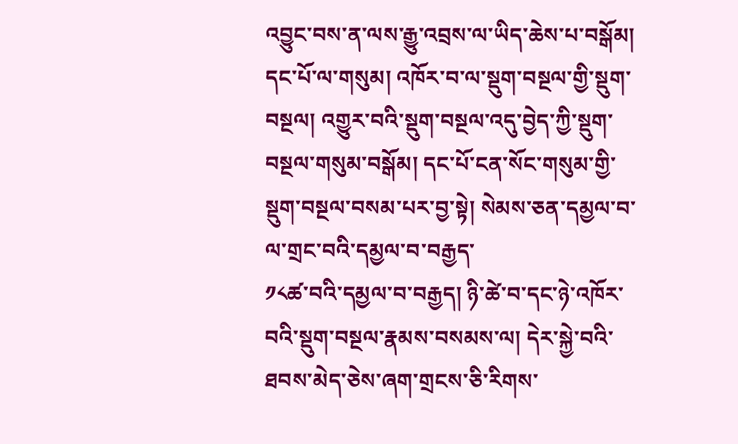འབྱུང་བས་ན་ལས་རྒྱུ་འབྲས་ལ་ཡིད་ཆེས་པ་བསྒོམ། དང་པོ་ལ་གསུམ། འཁོར་བ་ལ་སྡུག་བསྔལ་གྱི་སྡུག་བསྔལ། འགྱུར་བའི་སྡུག་བསྔལ་འདུ་བྱེད་ཀྱི་སྡུག་བསྔལ་གསུམ་བསྒོམ། དང་པོ་ངན་སོང་གསུམ་གྱི་སྡུག་བསྔལ་བསམ་པར་བྱ་སྟེ། སེམས་ཅན་དམྱལ་བ་ལ་གྲང་བའི་དམྱལ་བ་བརྒྱད་
༡༨ཚ་བའི་དམྱལ་བ་བརྒྱད། ཉི་ཚེ་བ་དང་ཉེ་འཁོར་བའི་སྡུག་བསྔལ་རྣམས་བསམས་ལ། དེར་སྐྱེ་བའི་ཐབས་མེད་ཅེས་ཞག་གྲངས་ཅི་རིགས་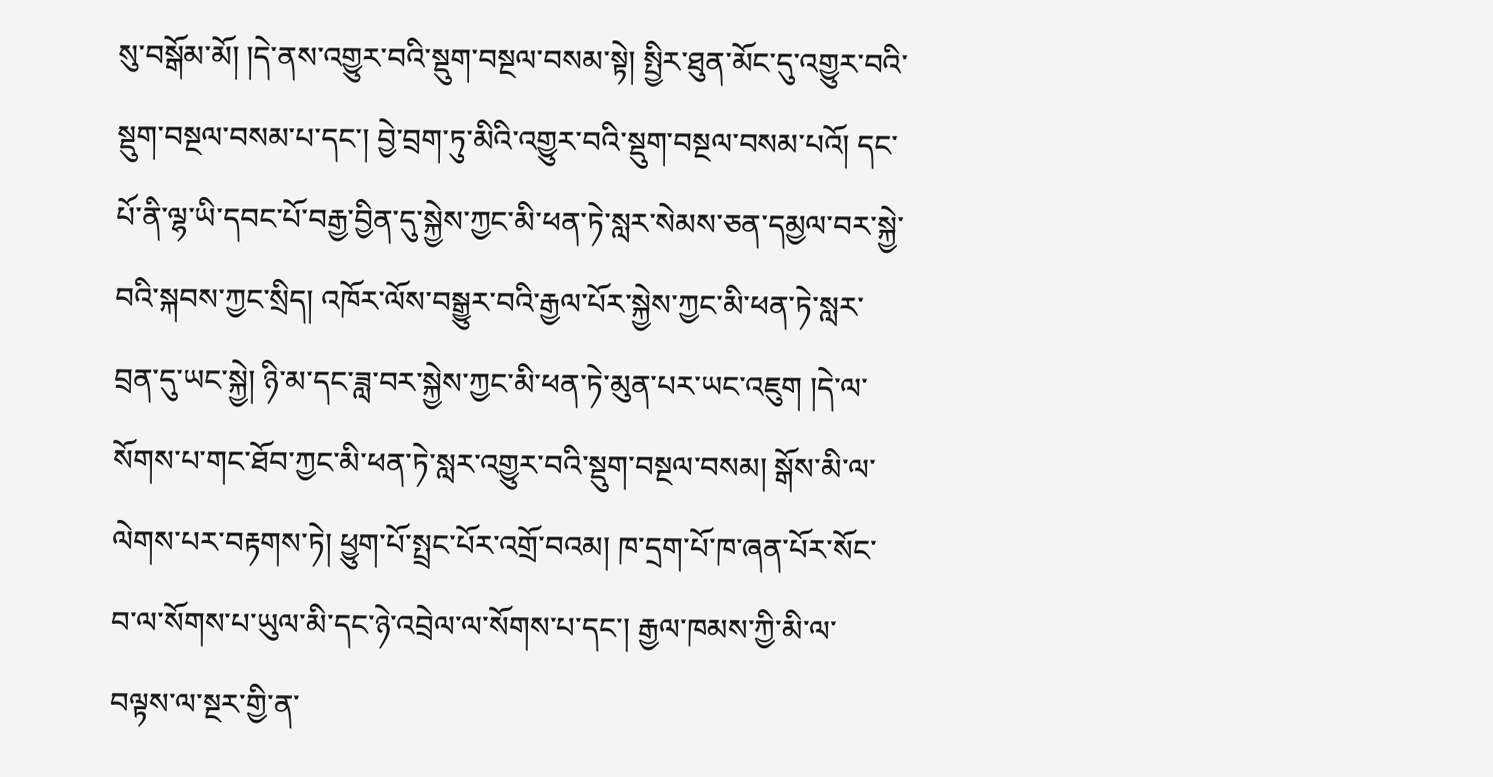སུ་བསྒོམ་མོ། །དེ་ནས་འགྱུར་བའི་སྡུག་བསྔལ་བསམ་སྟེ། སྤྱིར་ཐུན་མོང་དུ་འགྱུར་བའི་སྡུག་བསྔལ་བསམ་པ་དང་། བྱེ་བྲག་ཏུ་མིའི་འགྱུར་བའི་སྡུག་བསྔལ་བསམ་པའོ། དང་པོ་ནི་ལྷ་ཡི་དབང་པོ་བརྒྱ་བྱིན་དུ་སྐྱེས་ཀྱང་མི་ཕན་ཏེ་སླར་སེམས་ཅན་དམྱལ་བར་སྐྱེ་བའི་སྐབས་ཀྱང་སྲིད། འཁོར་ལོས་བསྒྱུར་བའི་རྒྱལ་པོར་སྐྱེས་ཀྱང་མི་ཕན་ཏེ་སླར་བྲན་དུ་ཡང་སྐྱེ། ཉི་མ་དང་ཟླ་བར་སྐྱེས་ཀྱང་མི་ཕན་ཏེ་མུན་པར་ཡང་འཇུག །དེ་ལ་སོགས་པ་གང་ཐོབ་ཀྱང་མི་ཕན་ཏེ་སླར་འགྱུར་བའི་སྡུག་བསྔལ་བསམ། སྒོས་མི་ལ་ལེགས་པར་བརྟགས་ཏེ། ཕྱུག་པོ་སྤྲང་པོར་འགྲོ་བའམ། ཁ་དྲག་པོ་ཁ་ཞན་པོར་སོང་བ་ལ་སོགས་པ་ཡུལ་མི་དང་ཉེ་འབྲེལ་ལ་སོགས་པ་དང་། རྒྱལ་ཁམས་ཀྱི་མི་ལ་བལྟས་ལ་སྔར་གྱི་ན་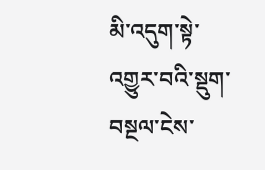མི་འདུག་སྟེ་འགྱུར་བའི་སྡུག་བསྔལ་ངེས་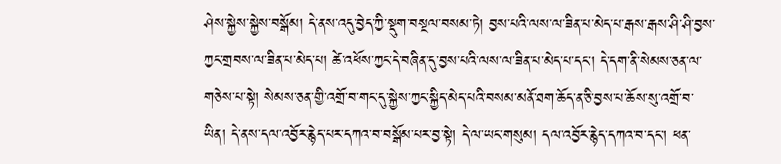ཤེས་སྐྱེས་སྐྱེས་བསྒོམ། དེ་ནས་འདུ་བྱེད་ཀྱི་སྡུག་བསྔལ་བསམ་ཏེ། བྱས་པའི་ལས་ལ་ཟིན་པ་མེད་པ་རྒས་རྒས་ཤི་ཤི་བྱས་ཀྱང་གྲབས་ལ་ཟིན་པ་མེད་པ། ཚེ་འཕོས་ཀྱང་དེ་བཞིན་དུ་བྱས་པའི་ལས་ལ་ཟིན་པ་མེད་པ་དང་། དེ་དག་ནི་སེམས་ཅན་ལ་གཅེས་པ་སྟེ། སེམས་ཅན་གྱི་འགྲོ་བ་གང་དུ་སྐྱེས་ཀྱང་སྐྱིད་མེད་པའི་བསམ་མནོ་ཐག་ཆོད་ན་ཅི་བྱས་པ་ཆོས་སུ་འགྲོ་བ་ཡིན། དེ་ནས་དལ་འབྱོར་རྙེད་པར་དཀའ་བ་བསྒོམ་པར་བྱ་སྟེ། དེ་ལ་ཡང་གསུམ། དལ་འབྱོར་རྙེད་དཀའ་བ་དང་། ཕན་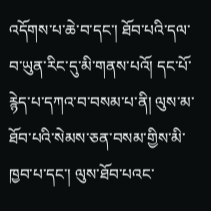འདོགས་པ་ཆེ་བ་དང་། ཐོབ་པའི་དལ་བ་ཡུན་རིང་དུ་མི་གནས་པའོ། དང་པོ་རྙེད་པ་དཀའ་བ་བསམ་པ་ནི། ལུས་མ་ཐོབ་པའི་སེམས་ཅན་བསམ་གྱིས་མི་ཁྱབ་པ་དང་། ལུས་ཐོབ་པའང་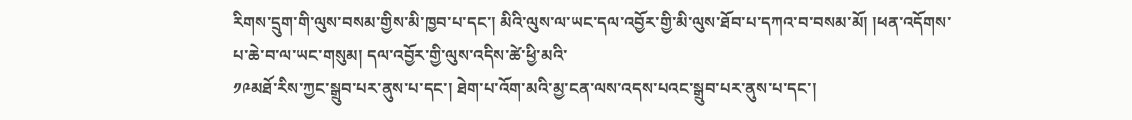རིགས་དྲུག་གི་ལུས་བསམ་གྱིས་མི་ཁྱབ་པ་དང་། མིའི་ལུས་ལ་ཡང་དལ་འབྱོར་གྱི་མི་ལུས་ཐོབ་པ་དཀའ་བ་བསམ་མོ། །ཕན་འདོགས་པ་ཆེ་བ་ལ་ཡང་གསུམ། དལ་འབྱོར་གྱི་ལུས་འདིས་ཚེ་ཕྱི་མའི་
༡༩མཐོ་རིས་ཀྱང་སྒྲུབ་པར་ནུས་པ་དང་། ཐེག་པ་འོག་མའི་མྱ་ངན་ལས་འདས་པའང་སྒྲུབ་པར་ནུས་པ་དང་།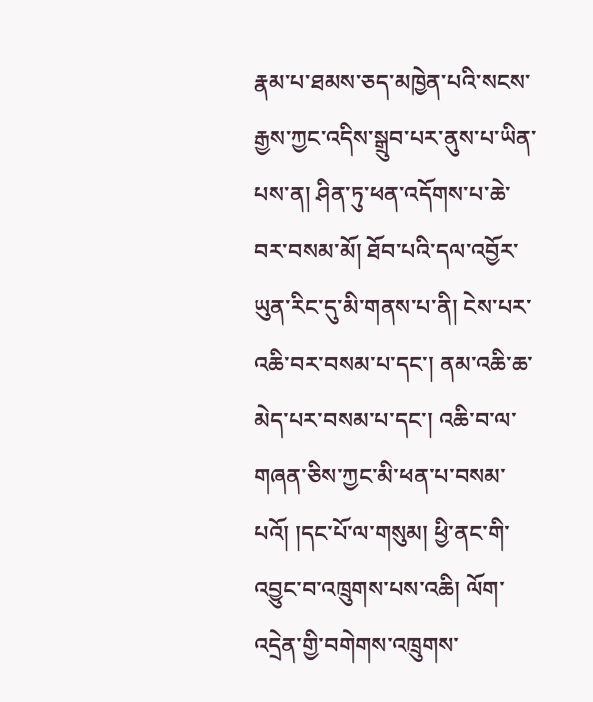རྣམ་པ་ཐམས་ཅད་མཁྱེན་པའི་སངས་རྒྱས་ཀྱང་འདིས་སྒྲུབ་པར་ནུས་པ་ཡིན་པས་ན། ཤིན་ཏུ་ཕན་འདོགས་པ་ཆེ་བར་བསམ་མོ། ཐོབ་པའི་དལ་འབྱོར་ཡུན་རིང་དུ་མི་གནས་པ་ནི། ངེས་པར་འཆི་བར་བསམ་པ་དང་། ནམ་འཆི་ཆ་མེད་པར་བསམ་པ་དང་། འཆི་བ་ལ་གཞན་ཅིས་ཀྱང་མི་ཕན་པ་བསམ་པའོ། །དང་པོ་ལ་གསུམ། ཕྱི་ནང་གི་འབྱུང་བ་འཁྲུགས་པས་འཆི། ལོག་འདྲེན་གྱི་བགེགས་འཁྲུགས་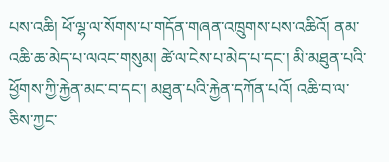པས་འཆི། ཕོ་ལྷ་ལ་སོགས་པ་གདོན་གཞན་འཁྲུགས་པས་འཆིའོ། ནམ་འཆི་ཆ་མེད་པ་ལའང་གསུམ། ཚེ་ལ་ངེས་པ་མེད་པ་དང་། མི་མཐུན་པའི་ཕྱོགས་ཀྱི་རྐྱེན་མང་བ་དང་། མཐུན་པའི་རྐྱེན་དཀོན་པའོ། འཆི་བ་ལ་ཅིས་ཀྱང་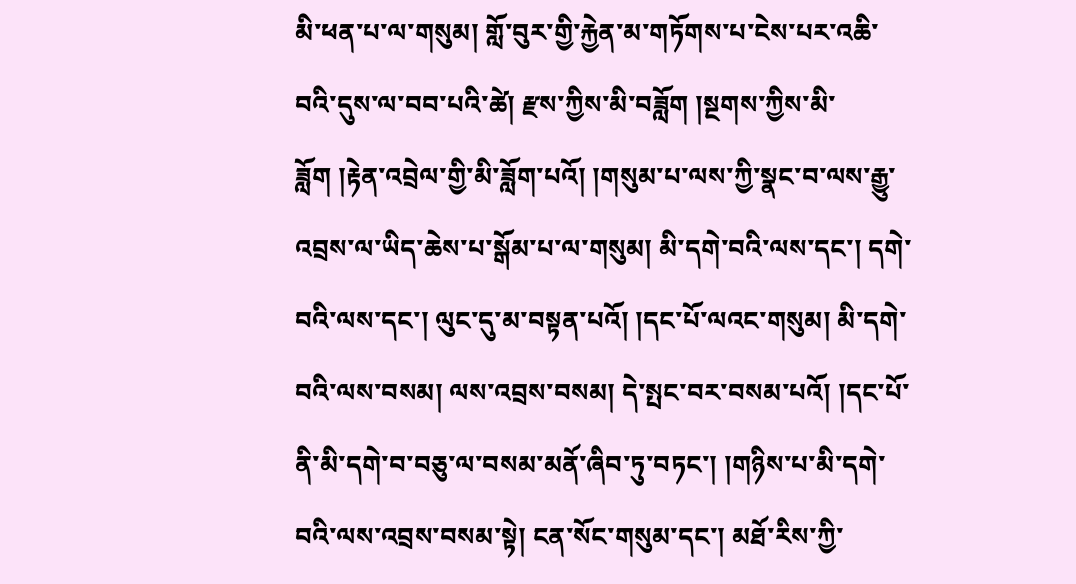མི་ཕན་པ་ལ་གསུམ། གློ་བུར་གྱི་རྐྱེན་མ་གཏོགས་པ་ངེས་པར་འཆི་བའི་དུས་ལ་བབ་པའི་ཚེ། རྫས་ཀྱིས་མི་བཟློག །སྔགས་ཀྱིས་མི་ཟློག །རྟེན་འབྲེལ་གྱི་མི་ཟློག་པའོ། །གསུམ་པ་ལས་ཀྱི་སྣང་བ་ལས་རྒྱུ་འབྲས་ལ་ཡིད་ཆེས་པ་སྒོམ་པ་ལ་གསུམ། མི་དགེ་བའི་ལས་དང་། དགེ་བའི་ལས་དང་། ལུང་དུ་མ་བསྟན་པའོ། །དང་པོ་ལའང་གསུམ། མི་དགེ་བའི་ལས་བསམ། ལས་འབྲས་བསམ། དེ་སྤང་བར་བསམ་པའོ། །དང་པོ་ནི་མི་དགེ་བ་བཅུ་ལ་བསམ་མནོ་ཞིབ་ཏུ་བཏང་། །གཉིས་པ་མི་དགེ་བའི་ལས་འབྲས་བསམ་སྟེ། ངན་སོང་གསུམ་དང་། མཐོ་རིས་ཀྱི་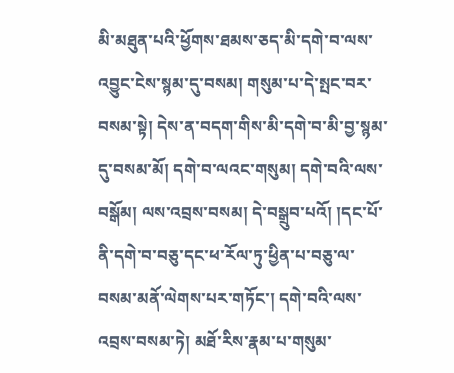མི་མཐུན་པའི་ཕྱོགས་ཐམས་ཅད་མི་དགེ་བ་ལས་འབྱུང་ངེས་སྙམ་དུ་བསམ། གསུམ་པ་དེ་སྤང་བར་བསམ་སྟེ། དེས་ན་བདག་གིས་མི་དགེ་བ་མི་བྱ་སྙམ་དུ་བསམ་མོ། དགེ་བ་ལའང་གསུམ། དགེ་བའི་ལས་བསྒོམ། ལས་འབྲས་བསམ། དེ་བསྒྲུབ་པའོ། །དང་པོ་ནི་དགེ་བ་བཅུ་དང་ཕ་རོལ་ཏུ་ཕྱིན་པ་བཅུ་ལ་བསམ་མནོ་ལེགས་པར་གཏོང་། དགེ་བའི་ལས་འབྲས་བསམ་ཏེ། མཐོ་རིས་རྣམ་པ་གསུམ་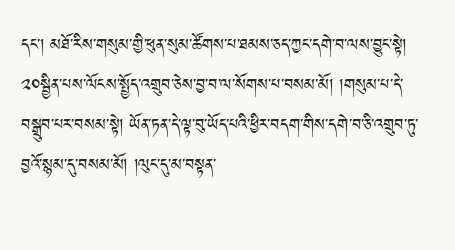དང་། མཐོ་རིས་གསུམ་གྱི་ཕུན་སུམ་ཚོགས་པ་ཐམས་ཅད་ཀྱང་དགེ་བ་ལས་བྱུང་སྟེ།
༢༠སྦྱིན་པས་ལོངས་སྤྱོད་འགྲུབ་ཅེས་བྱ་བ་ལ་སོགས་པ་བསམ་མོ། །གསུམ་པ་དེ་བསྒྲུབ་པར་བསམ་སྟེ། ཡོན་ཏན་དེ་ལྟ་བུ་ཡོད་པའི་ཕྱིར་བདག་གིས་དགེ་བ་ཅི་འགྲུབ་ཏུ་བྱའོ་སྙམ་དུ་བསམ་མོ། །ལུང་དུ་མ་བསྟན་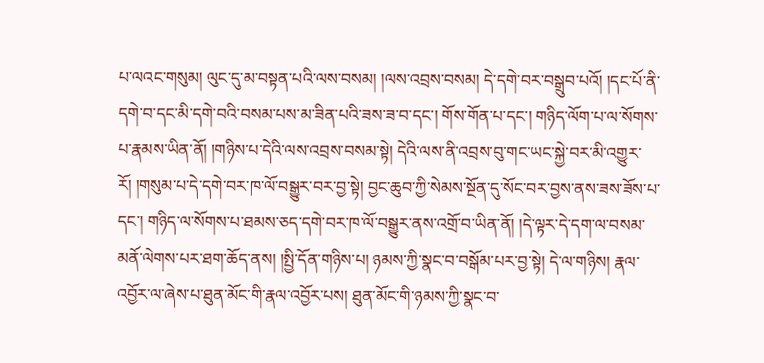པ་ལའང་གསུམ། ལུང་དུ་མ་བསྟན་པའི་ལས་བསམ། །ལས་འབྲས་བསམ། དེ་དགེ་བར་བསྒྲུབ་པའོ། །དང་པོ་ནི་དགེ་བ་དང་མི་དགེ་བའི་བསམ་པས་མ་ཟིན་པའི་ཟས་ཟ་བ་དང་། གོས་གོན་པ་དང་། གཉིད་ལོག་པ་ལ་སོགས་པ་རྣམས་ཡིན་ནོ། །གཉིས་པ་དེའི་ལས་འབྲས་བསམ་སྟེ། དེའི་ལས་ནི་འབྲས་བུ་གང་ཡང་སྐྱེ་བར་མི་འགྱུར་རོ། །གསུམ་པ་དེ་དགེ་བར་ཁ་ལོ་བསྒྱུར་བར་བྱ་སྟེ། བྱང་ཆུབ་ཀྱི་སེམས་སྔོན་དུ་སོང་བར་བྱས་ནས་ཟས་ཟོས་པ་དང་། གཉིད་ལ་སོགས་པ་ཐམས་ཅད་དགེ་བར་ཁ་ལོ་བསྒྱུར་ནས་འགྲོ་བ་ཡིན་ནོ། །དེ་ལྟར་དེ་དག་ལ་བསམ་མནོ་ལེགས་པར་ཐག་ཆོད་ནས། །སྤྱི་དོན་གཉིས་པ། ཉམས་ཀྱི་སྣང་བ་བསྒོམ་པར་བྱ་སྟེ། དེ་ལ་གཉིས། རྣལ་འབྱོར་ལ་ཞེས་པ་ཐུན་མོང་གི་རྣལ་འབྱོར་པས། ཐུན་མོང་གི་ཉམས་ཀྱི་སྣང་བ་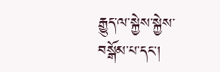རྒྱུད་ལ་སྐྱེས་སྐྱེས་བསྒོམ་པ་དང་།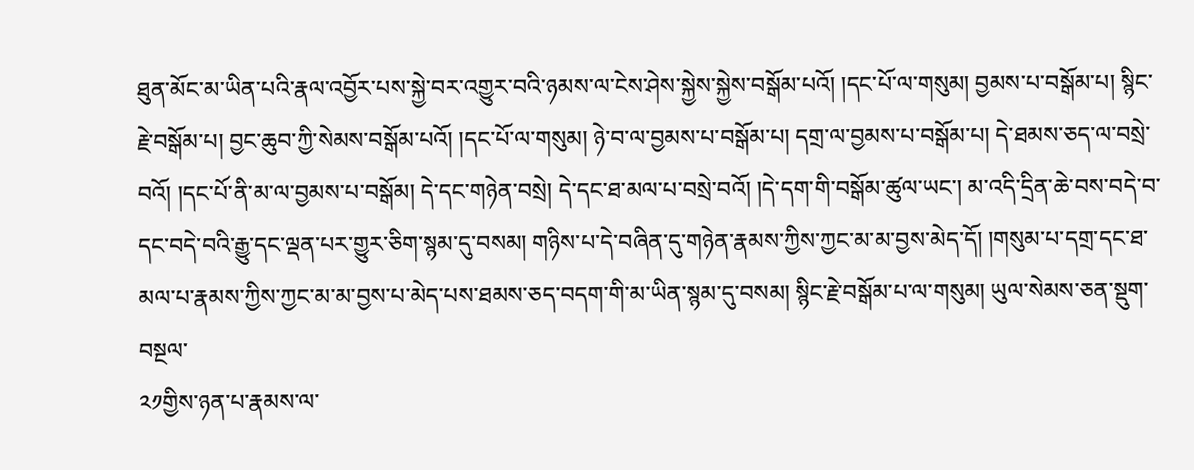ཐུན་མོང་མ་ཡིན་པའི་རྣལ་འབྱོར་པས་སྐྱེ་བར་འགྱུར་བའི་ཉམས་ལ་ངེས་ཤེས་སྐྱེས་སྐྱེས་བསྒོམ་པའོ། །དང་པོ་ལ་གསུམ། བྱམས་པ་བསྒོམ་པ། སྙིང་རྗེ་བསྒོམ་པ། བྱང་ཆུབ་ཀྱི་སེམས་བསྒོམ་པའོ། །དང་པོ་ལ་གསུམ། ཉེ་བ་ལ་བྱམས་པ་བསྒོམ་པ། དགྲ་ལ་བྱམས་པ་བསྒོམ་པ། དེ་ཐམས་ཅད་ལ་བསྲེ་བའོ། །དང་པོ་ནི་མ་ལ་བྱམས་པ་བསྒོམ། དེ་དང་གཉེན་བསྲེ། དེ་དང་ཐ་མལ་པ་བསྲེ་བའོ། །དེ་དག་གི་བསྒོམ་ཚུལ་ཡང་། མ་འདི་དྲིན་ཆེ་བས་བདེ་བ་དང་བདེ་བའི་རྒྱུ་དང་ལྡན་པར་གྱུར་ཅིག་སྙམ་དུ་བསམ། གཉིས་པ་དེ་བཞིན་དུ་གཉེན་རྣམས་ཀྱིས་ཀྱང་མ་མ་བྱས་མེད་དོ། །གསུམ་པ་དགྲ་དང་ཐ་མལ་པ་རྣམས་ཀྱིས་ཀྱང་མ་མ་བྱས་པ་མེད་པས་ཐམས་ཅད་བདག་གི་མ་ཡིན་སྙམ་དུ་བསམ། སྙིང་རྗེ་བསྒོམ་པ་ལ་གསུམ། ཡུལ་སེམས་ཅན་སྡུག་བསྔལ་
༢༡གྱིས་ཉན་པ་རྣམས་ལ་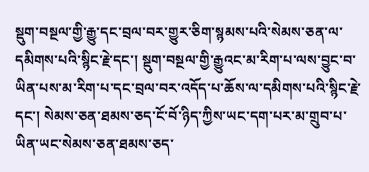སྡུག་བསྔལ་གྱི་རྒྱུ་དང་བྲལ་བར་གྱུར་ཅིག་སྙམས་པའི་སེམས་ཅན་ལ་དམིགས་པའི་སྙིང་རྗེ་དང་། སྡུག་བསྔལ་གྱི་རྒྱུའང་མ་རིག་པ་ལས་བྱུང་བ་ཡིན་པས་མ་རིག་པ་དང་བྲལ་བར་འདོད་པ་ཆོས་ལ་དམིགས་པའི་སྙིང་རྗེ་དང་། སེམས་ཅན་ཐམས་ཅད་ངོ་བོ་ཉིད་ཀྱིས་ཡང་དག་པར་མ་གྲུབ་པ་ཡིན་ཡང་སེམས་ཅན་ཐམས་ཅད་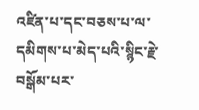འཛིན་པ་དང་བཅས་པ་ལ་དམིགས་པ་མེད་པའི་སྙིང་རྗེ་བསྒོམ་པར་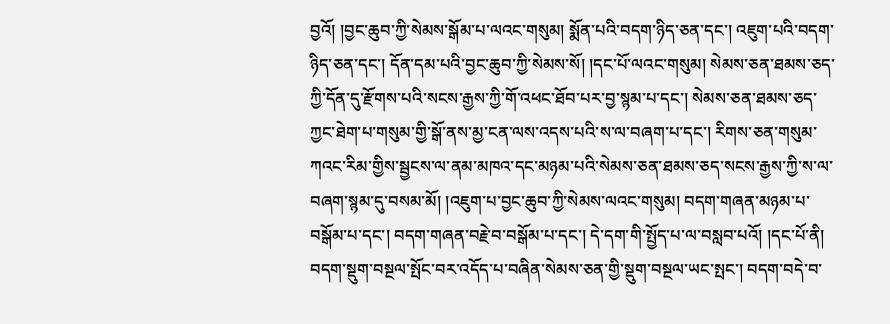བྱའོ། །བྱང་ཆུབ་ཀྱི་སེམས་སྒོམ་པ་ལའང་གསུམ། སྨོན་པའི་བདག་ཉིད་ཅན་དང་། འཇུག་པའི་བདག་ཉིད་ཅན་དང་། དོན་དམ་པའི་བྱང་ཆུབ་ཀྱི་སེམས་སོ། །དང་པོ་ལའང་གསུམ། སེམས་ཅན་ཐམས་ཅད་ཀྱི་དོན་དུ་རྫོགས་པའི་སངས་རྒྱས་ཀྱི་གོ་འཕང་ཐོབ་པར་བྱ་སྙམ་པ་དང་། སེམས་ཅན་ཐམས་ཅད་ཀྱང་ཐེག་པ་གསུམ་གྱི་སྒོ་ནས་མྱ་ངན་ལས་འདས་པའི་ས་ལ་བཞག་པ་དང་། རིགས་ཅན་གསུམ་ཀའང་རིམ་གྱིས་སྦྱངས་ལ་ནམ་མཁའ་དང་མཉམ་པའི་སེམས་ཅན་ཐམས་ཅད་སངས་རྒྱས་ཀྱི་ས་ལ་བཞག་སྙམ་དུ་བསམ་མོ། །འཇུག་པ་བྱང་ཆུབ་ཀྱི་སེམས་ལའང་གསུམ། བདག་གཞན་མཉམ་པ་བསྒོམ་པ་དང་། བདག་གཞན་བརྗེ་བ་བསྒོམ་པ་དང་། དེ་དག་གི་སྤྱོད་པ་ལ་བསླབ་པའོ། །དང་པོ་ནི། བདག་སྡུག་བསྔལ་སྤོང་བར་འདོད་པ་བཞིན་སེམས་ཅན་གྱི་སྡུག་བསྔལ་ཡང་སྤང་། བདག་བདེ་བ་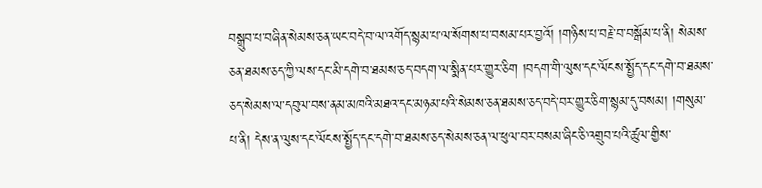བསྒྲུབ་པ་བཞིན་སེམས་ཅན་ཡང་བདེ་བ་ལ་འགོད་སྙམ་པ་ལ་སོགས་པ་བསམ་པར་བྱའོ། །གཉིས་པ་བརྗེ་བ་བསྒོམ་པ་ནི། སེམས་ཅན་ཐམས་ཅད་ཀྱི་ལས་དང་མི་དགེ་བ་ཐམས་ཅད་བདག་ལ་སྨིན་པར་གྱུར་ཅིག །བདག་གི་ལུས་དང་ལོངས་སྤྱོད་དང་དགེ་བ་ཐམས་ཅད་སེམས་ལ་དབུལ་བས་ནམ་མཁའི་མཐའ་དང་མཉམ་པའི་སེམས་ཅན་ཐམས་ཅད་བདེ་བར་གྱུར་ཅིག་སྙམ་དུ་བསམ། །གསུམ་པ་ནི། དེས་ན་ལུས་དང་ལོངས་སྤྱོད་དང་དགེ་བ་ཐམས་ཅད་སེམས་ཅན་ལ་ཕུལ་བར་བསམ་ཞིང་ཅི་འགྲུབ་པའི་ཚུལ་གྱིས་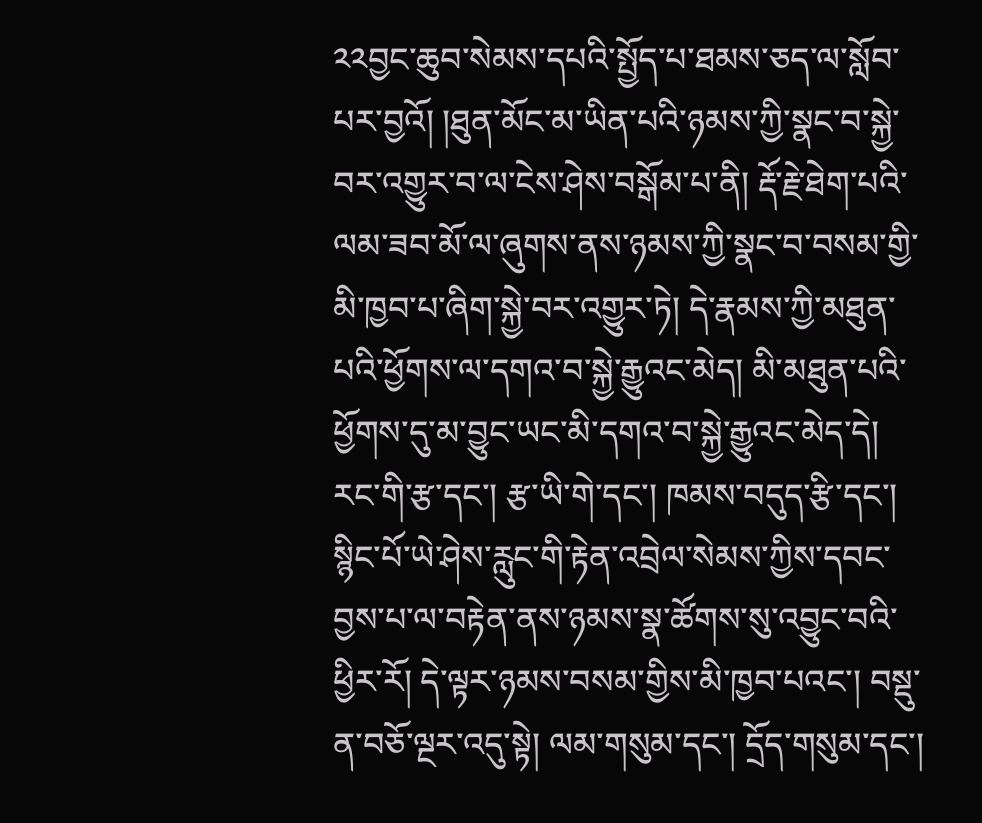༢༢བྱང་ཆུབ་སེམས་དཔའི་སྤྱོད་པ་ཐམས་ཅད་ལ་སློབ་པར་བྱའོ། །ཐུན་མོང་མ་ཡིན་པའི་ཉམས་ཀྱི་སྣང་བ་སྐྱེ་བར་འགྱུར་བ་ལ་ངེས་ཤེས་བསྒོམ་པ་ནི། རྡོ་རྗེ་ཐེག་པའི་ལམ་ཟབ་མོ་ལ་ཞུགས་ནས་ཉམས་ཀྱི་སྣང་བ་བསམ་གྱི་མི་ཁྱབ་པ་ཞིག་སྐྱེ་བར་འགྱུར་ཏེ། དེ་རྣམས་ཀྱི་མཐུན་པའི་ཕྱོགས་ལ་དགའ་བ་སྐྱེ་རྒྱུའང་མེད། མི་མཐུན་པའི་ཕྱོགས་དུ་མ་བྱུང་ཡང་མི་དགའ་བ་སྐྱེ་རྒྱུའང་མེད་དེ། རང་གི་རྩ་དང་། རྩ་ཡི་གེ་དང་། ཁམས་བདུད་རྩི་དང་། སྙིང་པོ་ཡེ་ཤེས་རླུང་གི་རྟེན་འབྲེལ་སེམས་ཀྱིས་དབང་བྱས་པ་ལ་བརྟེན་ནས་ཉམས་སྣ་ཚོགས་སུ་འབྱུང་བའི་ཕྱིར་རོ། དེ་ལྟར་ཉམས་བསམ་གྱིས་མི་ཁྱབ་པའང་། བསྡུ་ན་བཅོ་ལྔར་འདུ་སྟེ། ལམ་གསུམ་དང་། དྲོད་གསུམ་དང་།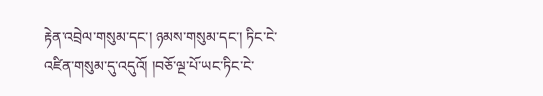རྟེན་འབྲེལ་གསུམ་དང་། ཉམས་གསུམ་དང་། ཏིང་ངེ་འཛིན་གསུམ་དུ་འདུའོ། །བཅོ་ལྔ་པོ་ཡང་ཏིང་ངེ་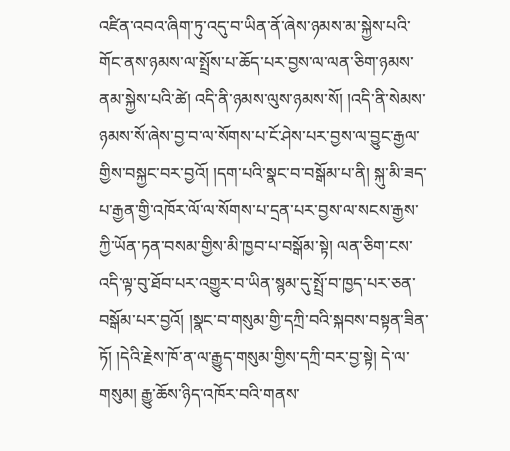འཛིན་འབའ་ཞིག་ཏུ་འདུ་བ་ཡིན་ནོ་ཞེས་ཉམས་མ་སྐྱེས་པའི་གོང་ནས་ཉམས་ལ་སྤྲོས་པ་ཆོད་པར་བྱས་ལ་ལན་ཅིག་ཉམས་ནམ་སྐྱེས་པའི་ཚེ། འདི་ནི་ཉམས་ལུས་ཉམས་སོ། །འདི་ནི་སེམས་ཉམས་སོ་ཞེས་བྱ་བ་ལ་སོགས་པ་ངོ་ཤེས་པར་བྱས་ལ་བྱུང་རྒྱལ་གྱིས་བསྐྱང་བར་བྱའོ། །དག་པའི་སྣང་བ་བསྒོམ་པ་ནི། སྐུ་མི་ཟད་པ་རྒྱན་གྱི་འཁོར་ལོ་ལ་སོགས་པ་དྲན་པར་བྱས་ལ་སངས་རྒྱས་ཀྱི་ཡོན་ཏན་བསམ་གྱིས་མི་ཁྱབ་པ་བསྒོམ་སྟེ། ལན་ཅིག་ངས་འདི་ལྟ་བུ་ཐོབ་པར་འགྱུར་བ་ཡིན་སྙམ་དུ་སྤྲོ་བ་ཁྱད་པར་ཅན་བསྒོམ་པར་བྱའོ། །སྣང་བ་གསུམ་གྱི་དཀྲི་བའི་སྐབས་བསྟན་ཟིན་ཏོ། །དེའི་རྗེས་ཁོ་ན་ལ་རྒྱུད་གསུམ་གྱིས་དཀྲི་བར་བྱ་སྟེ། དེ་ལ་གསུམ། རྒྱུ་ཆོས་ཉིད་འཁོར་བའི་གནས་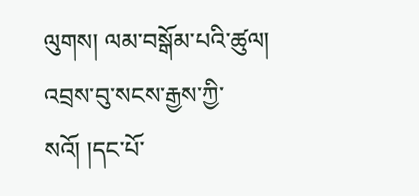ལུགས། ལམ་བསྒོམ་པའི་ཚུལ། འབྲས་བུ་སངས་རྒྱས་ཀྱི་སའོ། །དང་པོ་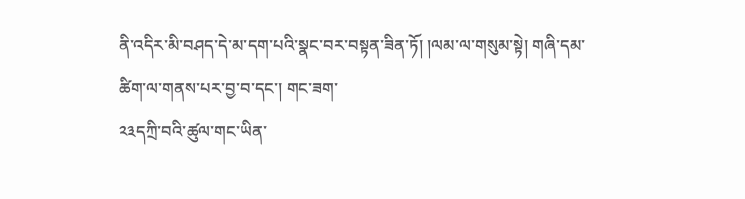ནི་འདིར་མི་བཤད་དེ་མ་དག་པའི་སྣང་བར་བསྟན་ཟིན་ཏོ། །ལམ་ལ་གསུམ་སྟེ། གཞི་དམ་ཚིག་ལ་གནས་པར་བྱ་བ་དང་། གང་ཟག་
༢༣དཀྲི་བའི་ཚུལ་གང་ཡིན་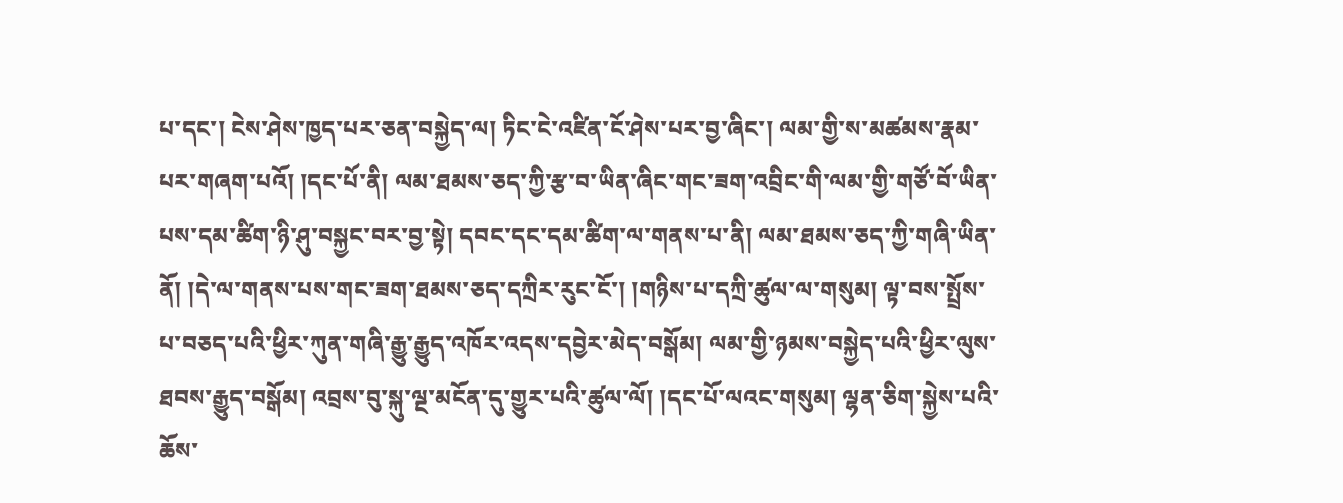པ་དང་། ངེས་ཤེས་ཁྱད་པར་ཅན་བསྐྱེད་ལ། ཏིང་ངེ་འཛིན་ངོ་ཤེས་པར་བྱ་ཞིང་། ལམ་གྱི་ས་མཚམས་རྣམ་པར་གཞག་པའོ། །དང་པོ་ནི། ལམ་ཐམས་ཅད་ཀྱི་རྩ་བ་ཡིན་ཞིང་གང་ཟག་འབྲིང་གི་ལམ་གྱི་གཙོ་བོ་ཡིན་པས་དམ་ཚིག་ཉི་ཤུ་བསྐྱང་བར་བྱ་སྟེ། དབང་དང་དམ་ཚིག་ལ་གནས་པ་ནི། ལམ་ཐམས་ཅད་ཀྱི་གཞི་ཡིན་ནོ། །དེ་ལ་གནས་པས་གང་ཟག་ཐམས་ཅད་དཀྲིར་རུང་ངོ་། །གཉིས་པ་དཀྲི་ཚུལ་ལ་གསུམ། ལྟ་བས་སྤྲོས་པ་བཅད་པའི་ཕྱིར་ཀུན་གཞི་རྒྱུ་རྒྱུད་འཁོར་འདས་དབྱེར་མེད་བསྒོམ། ལམ་གྱི་ཉམས་བསྐྱེད་པའི་ཕྱིར་ལུས་ཐབས་རྒྱུད་བསྒོམ། འབྲས་བུ་སྐུ་ལྔ་མངོན་དུ་གྱུར་པའི་ཚུལ་ལོ། །དང་པོ་ལའང་གསུམ། ལྷན་ཅིག་སྐྱེས་པའི་ཆོས་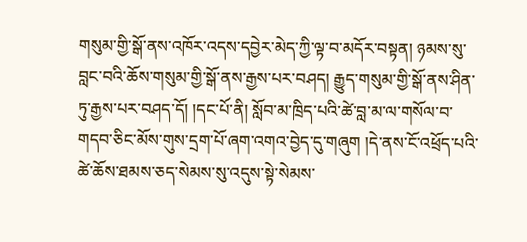གསུམ་གྱི་སྒོ་ནས་འཁོར་འདས་དབྱེར་མེད་ཀྱི་ལྟ་བ་མདོར་བསྟན། ཉམས་སུ་བླང་བའི་ཆོས་གསུམ་གྱི་སྒོ་ནས་རྒྱས་པར་བཤད། རྒྱུད་གསུམ་གྱི་སྒོ་ནས་ཤིན་ཏུ་རྒྱས་པར་བཤད་དོ། །དང་པོ་ནི། སློབ་མ་ཁྲིད་པའི་ཚེ་བླ་མ་ལ་གསོལ་བ་གདབ་ཅིང་མོས་གུས་དྲག་པོ་ཞག་འགའ་བྱེད་དུ་གཞུག །དེ་ནས་ངོ་འཕྲོད་པའི་ཚེ་ཆོས་ཐམས་ཅད་སེམས་སུ་འདུས་སྟེ་སེམས་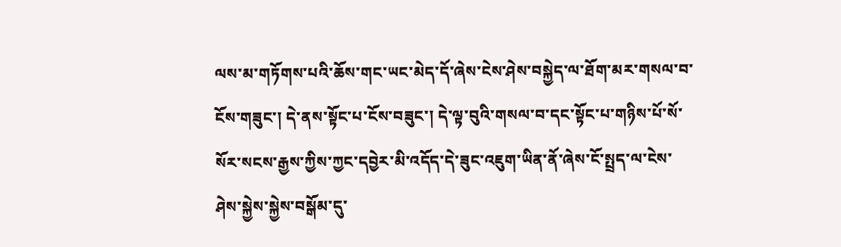ལས་མ་གཏོགས་པའི་ཆོས་གང་ཡང་མེད་དོ་ཞེས་ངེས་ཤེས་བསྐྱེད་ལ་ཐོག་མར་གསལ་བ་ངོས་གཟུང་། དེ་ནས་སྟོང་པ་ངོས་བཟུང་། དེ་ལྟ་བུའི་གསལ་བ་དང་སྟོང་པ་གཉིས་པོ་སོ་སོར་སངས་རྒྱས་ཀྱིས་ཀྱང་དབྱེར་མི་འདོད་དེ་ཟུང་འཇུག་ཡིན་ནོ་ཞེས་ངོ་སྤྲད་ལ་ངེས་ཤེས་སྐྱེས་སྐྱེས་བསྒོམ་དུ་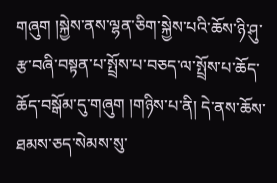གཞུག །སྐྱེས་ནས་ལྷན་ཅིག་སྐྱེས་པའི་ཆོས་ཉི་ཤུ་རྩ་བཞི་བསྟན་པ་སྤྲོས་པ་བཅད་ལ་སྤྲོས་པ་ཆོད་ཆོད་བསྒོམ་དུ་གཞུག །གཉིས་པ་ནི། དེ་ནས་ཆོས་ཐམས་ཅད་སེམས་སུ་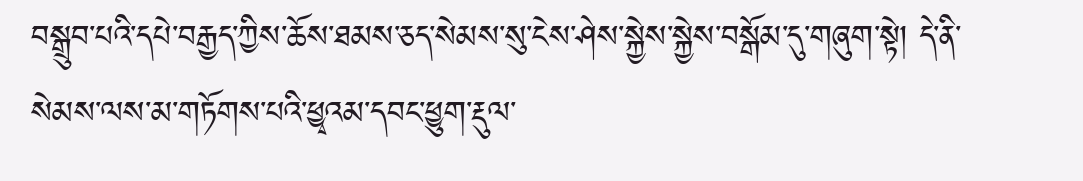བསྒྲུབ་པའི་དཔེ་བརྒྱད་ཀྱིས་ཆོས་ཐམས་ཅད་སེམས་སུ་ངེས་ཤེས་སྐྱེས་སྐྱེས་བསྒོམ་དུ་གཞུག་སྟེ། དེ་ནི་སེམས་ལས་མ་གཏོགས་པའི་ཕྱྭའམ་དབང་ཕྱུག་རྡུལ་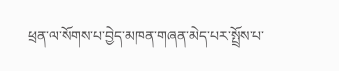ཕྲན་ལ་སོགས་པ་བྱེད་མཁན་གཞན་མེད་པར་སྤྲོས་པ་